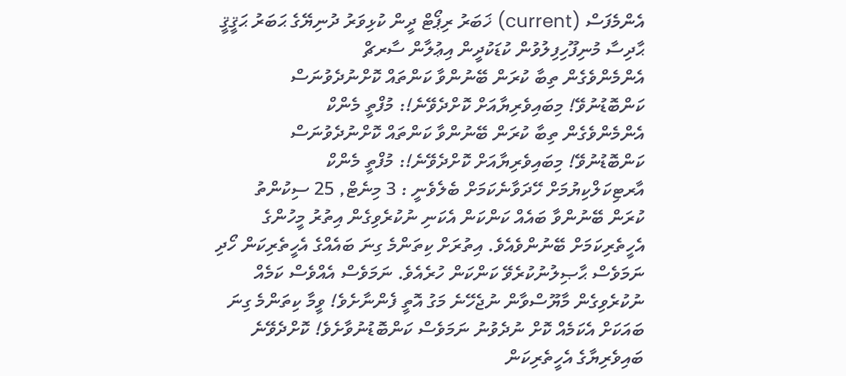އެންމެފަސް (current) ޚަބަރު ރިޕޯޓް ދީން ކުޅިވަރު ދުނިޔޭގެ ޙަބަރު ޙަޤީޤީ ޙާދިސާ މުނިފޫހިފިލުވުން ކުޑަކުދީން އިޢުލާން ސާރޗް
އެންމެންވެގެން ތިބާ ކުރަން ބޭނުންވާ ކަންތައް ކޮށްނުދެވުނަސް ކަންބޮޑުނުވޭ! މިބައިވެރިޔާއަށް ކޮށްދެވޭނެ!: މުފްތީ މެންކް
އެންމެންވެގެން ތިބާ ކުރަން ބޭނުންވާ ކަންތައް ކޮށްނުދެވުނަސް ކަންބޮޑުނުވޭ! މިބައިވެރިޔާއަށް ކޮށްދެވޭނެ!: މުފްތީ މެންކް
އާރޓިކަލްކިޔުމަށް ހޭދަވާނެކަމަށް ބެލެވެނީ : 3 މިނެޓް, 25 ސިކުންތު
ކުރަން ބޭނުންވާ ބައެއް ކަންކަން އެކަނި ނުކުރެވިގެން އިތުރު މީހުންގެ އެހީތެރިކަމަށް ބޭނުންވެއެވެ. އިތުރަށް ކިތަންމެ ގިނަ ބައެއްގެ އެހީތެރިކަން ހޯދި ނަމަވެސް ޙާޞިލުނުކުރެވޭ ކަންކަން ހުރެއެވެ. ނަމަވެސް އެއްވެސް ކަމެއް ނުކުރެވިގެން މާޔޫސްވާން ނުޖެހޭނެ މަގު އޮތީ ފެންނާށެވެ! ވީމާ ކިތަންމެ ގިނަ ބައަކަށް އެކަމެއް ކޮށް ނުދެވުނު ނަމަވެސް ކަންބޮޑުނުވާށެވެ! ކޮށްދެވޭނެ ބައިވެރިޔާގެ އެހީތެރިކަން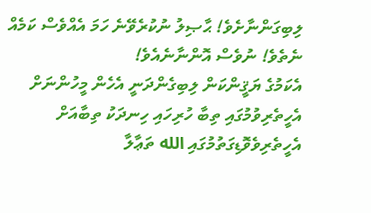ލިބިގަންނާށެވެ! ޙާޞިލު ނުކުރެވޭނެ ހަމަ އެއްވެސް ކަމެއް ނެތެވެ! ނުވެސް އޮންނާނެއެވެ!
އެކަމުގެ ޔަޤީންކަން ލިބިގެންދަނީ އެހެން މީހުންނަށް އެހީތެރިވުމުގައި ތިބާ ހުރިހައި ހިނދަކު ތިބާއަށް އެހީތެރިވެވޮޑިގަތުމުގައި الله ތަޢާލާ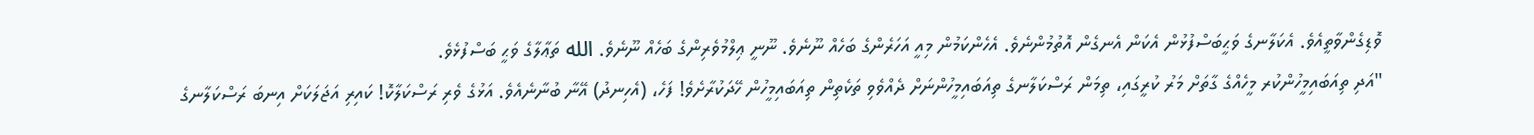ވޮޑިގެންވާތީއެވެ. އެކަލާނގެ ވަޙީބަސްފުޅުން އެކަން އެނގެން އޮތުމުންނެވެ. އެހެންކަމުން މިއީ އަހަރެންގެ ބަހެއް ނޫނެވެ. ނޫނީ ޢިލްމުވެރިންގެ ބަހެއް ނޫނެވެ. الله ތަޢާލާގެ ވަޙީ ބަސްފުޅެވެ.
"އަދި ތިއަބައިމީހުންކުރ މީހެއްގެ ގާތަށް މަރު ކުރީގައި، ތިމަން ރަސްކަލާނގެ ތިއަބައިމީހުންނަށް ދެއްވެވި ތަކެތިން ތިއަބައިމީހުން ހޭދަކުރާށެވެ! ފަހެ، (އެހިނދު) އޭނާ ބުނާނެއެވެ. އަޅުގެ ވެރި ރަސްކަލާކޮ! ކައިރި އަޖަލަކަށް އިނބަ ރަސްކަލާނގެ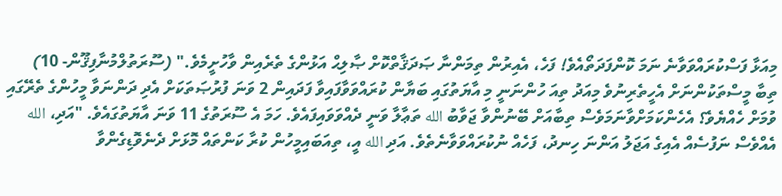މިއަޅާ ފަސްކުރައްވަވާނެ ނަމަ ކޮންފަދަތޯއެވެ! ފަހެ، އެއިރުން ތިމަންނާ ޞަދަޤާތްކޮށް ޞާލިޙް އަޅުންގެ ތެރެއިން ވާހުށީމެވެ." (ސޫރަތުލްމުނާފިޤޫން- 10)
ތިބާ މީސްތަކުންނަށް އެހީތެރިނުވެ މިއަދު ތިއަ ހުންނަނީ މި އާޔަތުގައި ބަޔާން ކުރައްވަވާފައިވާ ފަދައިން 2 ވަނަ ފުރުޞަތަކަށް އެދި ދަންނަވާ މީހުންގެ ތެރޭގައި ވުމަށް ހެއްޔެވެ؟ އެހެންކަމަށްވާނަމަވެސް ތިބާއަށް ބޭނުންވާ ޖަވާބު الله ތަޢާލާ ވަނީ ދެއްވަވައިފައެވެ. ހަމަ އެ ސޫރަތުގެ 11 ވަނަ އާޔަތުގައެވެ. "އަދި، الله އެއްވެސް ނަފުސެއް އެއިގެ އަޖަލު އަންނަ ހިނދު، ފަހެއް ނުކުރައްވަވާނެތެވެ. އަދި الله އީ، ތިއަބައިމީހުން ކުރާ ކަންތައް މޮޅަށް ދެނެވޮޑިގެންވާ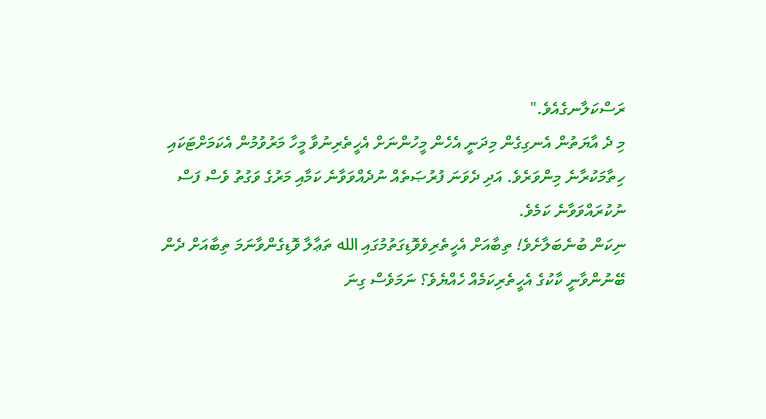ރަސްކަލާނގެއެވެ."
މި ދެ އާޔަތުން އެނގިގެން މިދަނީ އެހެން މީހުންނަށް އެހީތެރިނުވާ މީހާ މަރުވުމުން އެކަމަށްޓަކައި ހިތާމަކުރާނެ މިންވަރެވެ. އަދި ދެވަނަ ފުރުޞަތެއް ނުދެއްވަވާނެ ކަމާއި މަރުގެ ވަގުތު ވެސް ފަސް ނުކުރައްވަވާނެ ކަމެވެ.
ނިކަން ބުނެބަލާށެވެ! ތިބާއަށް އެހީތެރިވެވޮޑިގަތުމުގައި الله ތަޢާލާ ވޮޑިގެންވާނަމަ ތިބާއަށް ދެން ބޭނުންވާނީ ކާކުގެ އެހީތެރިކަމެއް ހެއްޔެވެ؟ ނަމަވެސް ގިނަ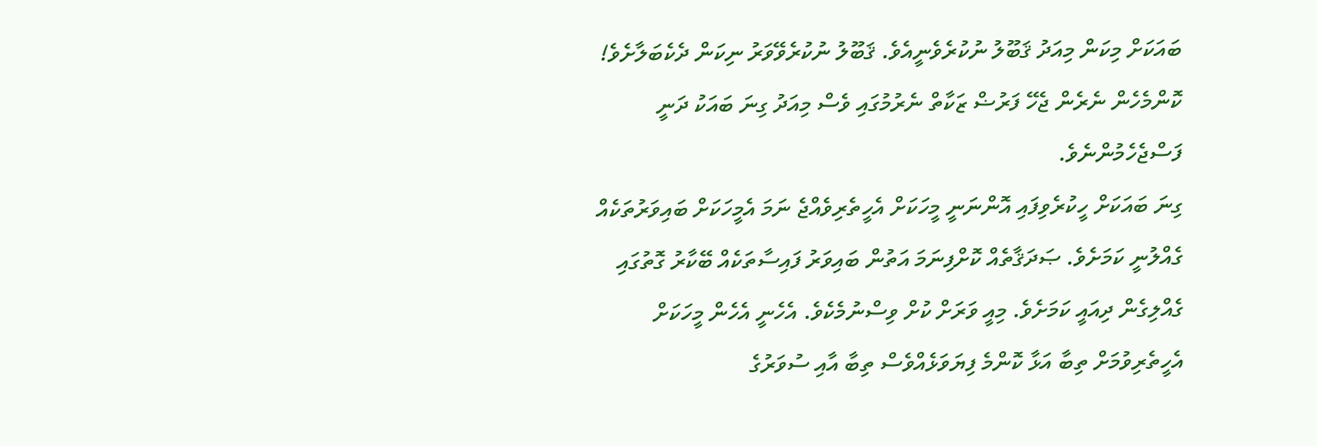ބައަކަށް މިކަން މިއަދު ޤަބޫލު ނުކުރެވެނީއެވެ. ޤަބޫލު ނުކުރެވޭވަރު ނިކަން ދެކެބަލާށެވެ! ކޮންމެހެން ނެރެން ޖެހޭ ފަރުޟް ޒަކާތް ނެރުމުގައި ވެސް މިއަދު ގިނަ ބައަކު ދަނީ ފަސްޖެހެމުންނެވެ.
ގިނަ ބައަކަށް ހީކުރެވިފައި އޮންނަނީ މީހަކަށް އެހީތެރިވެއްޖެ ނަމަ އެމީހަކަށް ބައިވަރުތަކެއް ގެއްލުނީ ކަމަށެވެ. ޞަދަޤާތެއް ކޮށްފިނަމަ އަތުން ބައިވަރު ފައިސާތަކެއް ބޭކާރު ގޮތުގައި ގެއްލިގެން ދިއައީ ކަމަށެވެ. މިއީ ވަރަށް ކުށް ވިސްނުމެކެވެ. އެހެނީ އެހެން މީހަކަށް އެހީތެރިވުމަށް ތިބާ އަޅާ ކޮންމެ ފިޔަވަޅެއްވެސް ތިބާ އާއި ސުވަރުގެ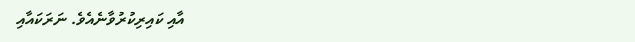އާއި ކައިރިކުރުވާނެއެވެ. ނަރަކައާއި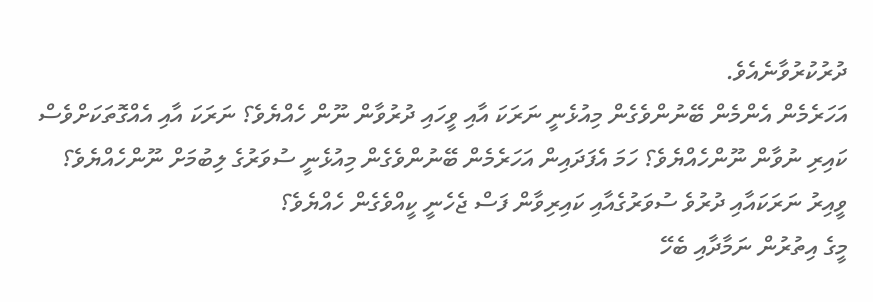ދުރުކުރުވާނެއެވެ.
އަހަރެމެން އެންމެން ބޭނުންވެގެން މިއުޅެނީ ނަރަކަ އާއި ވީހައި ދުރުވާން ނޫން ހެއްޔެވެ؟ ނަރަކަ އާއި އެއްގޮތަކަށްވެސް ކައިރި ނުވާން ނޫންހެއްޔެވެ؟ ހަމަ އެފަދައިން އަހަރެމެން ބޭނުންވެގެން މިއުޅެނީ ސުވަރުގެ ލިބުމަށް ނޫންހެއްޔެވެ؟ ވީއިރު ނަރަކައާއި ދުރުވެ ސުވަރުގެއާއި ކައިރިވާން ފަސް ޖެހެނީ ކީއްވެގެން ހެއްޔެވެ؟
މީގެ އިތުރުން ނަމާދާއި ބެހޭ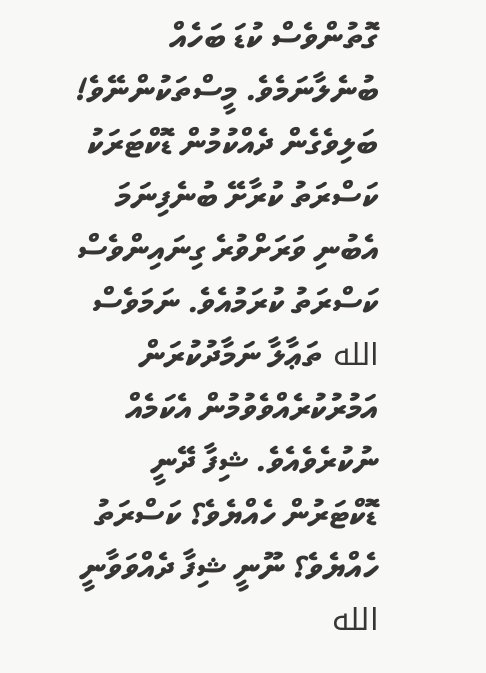ގޮތުންވެސް ކުޑަ ބަހެއް ބުނެލާނަމެވެ. މީސްތަކުންނޭވެ! ބަލިވެގެން ދެއްކުމުން ޑޮކްޓަރަކު ކަސްރަތު ކުރާށޭ ބުނެފިނަމަ އެބުނި ވަރަށްވުރެ ގިނައިންވެސް ކަސްރަތު ކުރަމުއެވެ. ނަމަވެސް الله ތަޢާލާ ނަމާދުކުރަން އަމުރުކުރެއްވެވުމުން އެކަމެއް ނުކުރެވެއެވެ. ޝިފާ ދޭނީ ޑޮކްޓަރުން ހެއްޔެވެ؟ ކަސްރަތު ހެއްޔެވެ؟ ނޫނީ ޝިފާ ދެއްވަވާނީ الله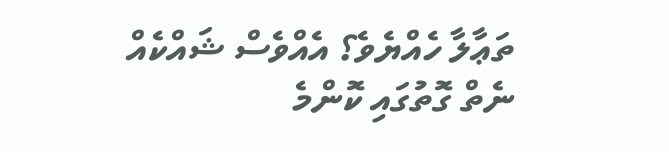ތަޢާލާ ހެއްޔެވެ؟ އެއްވެސް ޝައްކެއް ނެތް ގޮތުގައި ކޮންމެ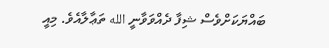ބައްޔަކަށްވެސް ޝިފާ ދެއްވަވާނީ الله ތަޢާލާއެވެ. މިއީ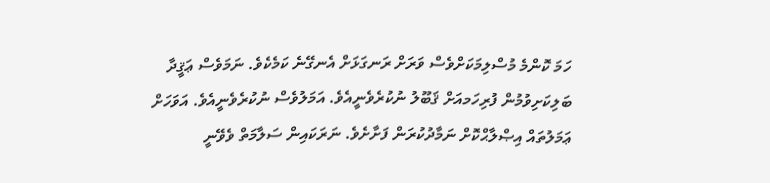ހަމަ ކޮންމެ މުސްލިމަކަށްވެސް ވަރަށް ރަނގަޅަށް އެނގޭނެ ކަމެކެވެ. ނަމަވެސް ޢަޤީދާ ބަލިކަށިވުމުން ފުރިހަމއަށް ޤަބޫލު ނުކުރެވެނީއެވެ. އަމަލުވެސް ނުކުރެވެނީއެވެ. އަވަހަށް ޢަމަލުތައް އިޞްލާޙްކޮށް ނަމާދުކުރަން ފަށާށެވެ. ނަރަކައިން ސަލާމަތް ވެވޭނީ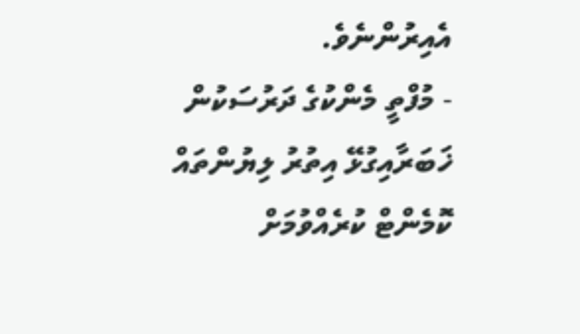އެއިރުންނެވެ.
- މުފްތީ މެންކުގެ ދަރުސަކުން
ޚަބަރާއިގުޅޭ އިތުރު ލިޔުންތައް
ކޮމެންޓް ކުރެއްވުމަށް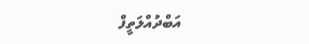އަބްދުއްލަތީފް